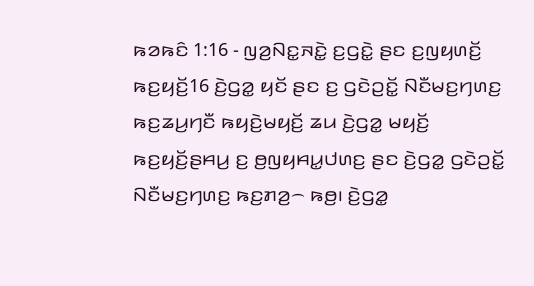ꤒꤤꤒꤢꤨ 1:16 - ꤜꤤ꤬ꤡꤢ꤭ꤏꤢꤧ꤭ ꤢ꤬ꤞꤢꤧ꤭ ꤔꤢ ꤢ꤬ꤜꤟꤛꤢꤩ꤬ ꤒꤢ꤬ꤟꤢꤩ꤬16 ꤢꤧ꤬ꤞꤤ꤭ ꤟꤢꤩ ꤔꤢ ꤢ꤬ ꤞꤢꤧꤑꤢꤩ꤭ ꤡꤢꤪꤗꤢ꤬ꤚꤛꤢ꤬ ꤒꤢ꤬ꤘꤣ꤬ꤚꤢꤪ ꤒꤟꤢꤧ꤬ꤗꤟꤢꤩ꤬ ꤘꤣ ꤢꤧ꤬ꤞꤤ꤭ ꤗꤟꤢꤩ꤬ ꤒꤢ꤬ꤟꤢꤩ꤬ꤔꤌꤣ꤬ ꤢ꤬ ꤥ꤬ꤜꤟꤌꤣ꤭ꤓꤛꤢ꤬ ꤔꤢ ꤢꤧ꤬ꤞꤤ꤭ ꤞꤢꤧꤑꤢꤩ꤭ ꤡꤢꤪꤗꤢ꤬ꤚꤛꤢ꤬ ꤒꤢ꤬ꤊꤤ꤬꤮ ꤒꤥ꤬꤯ ꤢꤧ꤬ꤞꤤ꤭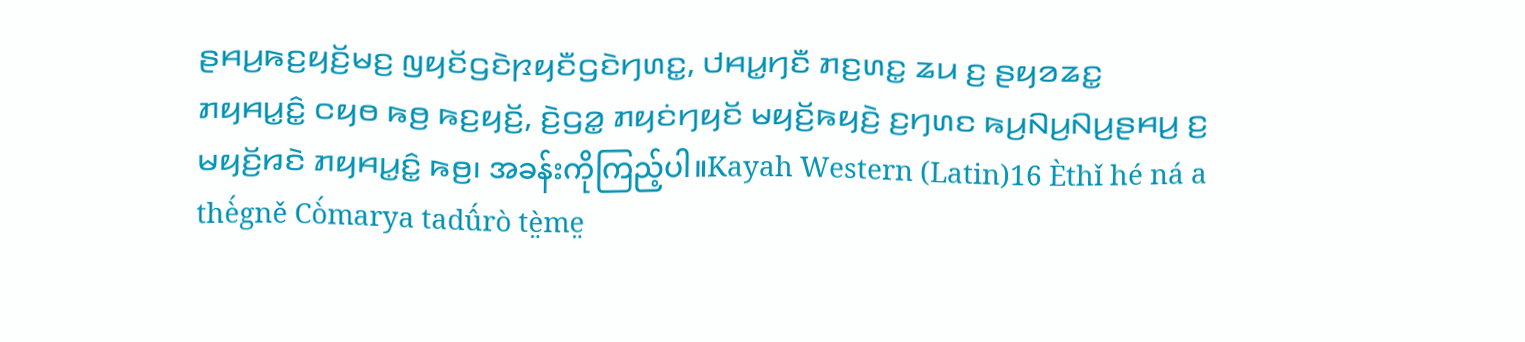ꤔꤌꤣ꤬ꤒꤢ꤬ꤟꤢꤩ꤬ꤗꤢ꤬ ꤜꤟꤢꤩꤞꤢꤧꤐꤟꤢꤪꤞꤢꤧꤚꤛꤢ꤭, ꤓꤌꤣ꤭ꤚꤢꤪ ꤊꤢ꤬ꤛꤢ꤭ ꤘꤣ ꤢ꤬ ꤔꤟꤤꤘꤢ꤭ ꤊꤟꤌꤣ꤭ꤢꤨ꤭ ꤍꤟꤥ ꤒꤥ꤬ ꤒꤢ꤬ꤟꤢꤩ꤬, ꤢꤧ꤬ꤞꤤ꤭ ꤊꤟꤢꤦꤚꤟꤢꤩ ꤗꤟꤢꤩ꤬ꤒꤟꤢꤧ꤬ ꤢ꤬ꤚꤛꤢ ꤒꤣ꤬ꤡꤣ꤬ꤡꤣ꤬ꤔꤌꤣ꤬ ꤢ꤬ ꤗꤟꤢꤩ꤬ꤙꤢꤧ ꤊꤟꤌꤣ꤭ꤢꤨ꤭ ꤒꤥ꤬꤯ အခန်းကိုကြည့်ပါ။Kayah Western (Latin)16 Èthǐ hé ná a thè́gně Cò́marya tadû́rò tè̤me̤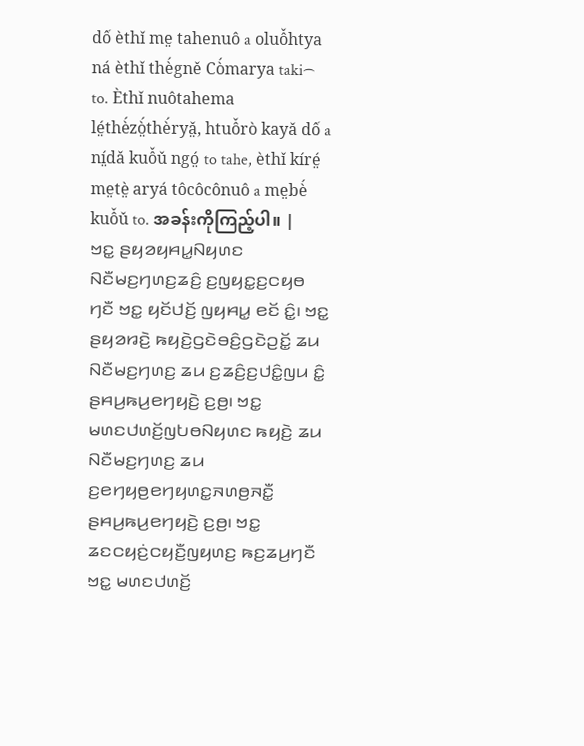dố èthǐ me̤ tahenuô a oluô̌htya ná èthǐ thè́gně Cò́marya taki꤮ to. Èthǐ nuôtahema lé̤thè́zò̤́thè́ryǎ̤, htuô̌rò kayǎ dố a ní̤dǎ kuô̌ǔ ngó̤ to tahe, èthǐ kíré̤ me̤tè̤ aryá tôcôcônuô a me̤bè́ kuô̌ǔ to. အခန်းကိုကြည့်ပါ။ |
ꤠꤢ꤭ ꤔꤟꤤꤟꤌꤣ꤭ꤡꤟꤛꤢ ꤡꤢꤪꤗꤢ꤬ꤚꤛꤢ꤬ꤘꤢꤨ꤬ ꤢ꤬ꤜꤟꤢ꤭ꤢ꤬ꤍꤟꤥ ꤚꤢꤪ ꤠꤢ꤭ ꤟꤢꤩꤓꤢꤩ꤬ ꤜꤟꤌꤣ꤭ ꤕꤢꤩ ꤢꤨ꤭꤯ ꤠꤢ꤭ ꤔꤟꤤꤙꤢꤧ꤬ ꤒꤟꤢꤧ꤬ꤞꤢꤧꤋꤢꤨ꤬ꤞꤢꤧꤑꤢꤩ꤭ ꤘꤣ ꤡꤢꤪꤗꤢ꤬ꤚꤛꤢ꤬ ꤘꤣ ꤢ꤬ꤘꤢꤨ꤬ꤢ꤬ꤓꤢꤨ꤭ꤜꤣ ꤢꤨ꤭ ꤔꤌꤣ꤬ꤒꤣ꤬ꤕꤚꤟꤢꤧ꤬ ꤢ꤬ꤥ꤬꤯ ꤠꤢ꤭ ꤗꤛꤢꤓꤛꤢꤩ꤬ꤜꤝꤥꤡꤟꤛꤢ ꤒꤟꤢꤧ꤬ ꤘꤣ ꤡꤢꤪꤗꤢ꤬ꤚꤛꤢ꤬ ꤘꤣ ꤢ꤬ꤕꤚꤟꤥ꤬ꤕꤚꤟꤛꤢ꤭ꤏꤛꤥ꤬ꤏꤢꤪ꤭ ꤔꤌꤣ꤬ꤒꤣ꤬ꤕꤚꤟꤢꤧ꤬ ꤢ꤬ꤥ꤬꤯ ꤠꤢ꤭ ꤘꤢꤍꤟꤢꤦ꤬ꤍꤟꤢꤪ꤬ꤜꤟꤛꤢ꤬ ꤒꤢ꤬ꤘꤣ꤬ꤚꤢꤪ ꤠꤢ꤭ ꤗꤛꤢꤓꤛꤢꤩ꤬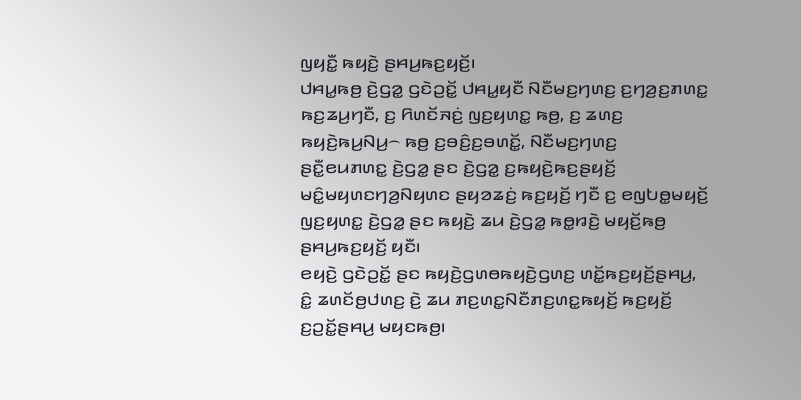ꤜꤟꤢꤪ꤭ ꤒꤟꤢꤧ꤬ ꤔꤌꤣ꤬ꤒꤢ꤬ꤟꤢꤩ꤬꤯
ꤓꤌꤣ꤭ꤒꤥ꤬ ꤢꤧ꤬ꤞꤤ꤭ ꤞꤢꤧꤑꤢꤩ꤭ ꤓꤌꤣ꤭ꤟꤢꤪ ꤡꤢꤪꤗꤢ꤬ꤚꤛꤢ꤬ ꤢ꤬ꤚꤤ꤬ꤢ꤬ꤊꤛꤢ꤭ ꤒꤢ꤬ꤘꤣ꤬ꤚꤢꤪ, ꤢ꤬ ꤖꤛꤢꤩꤏꤢꤦ꤬ ꤜꤢ꤬ꤟꤛꤢ꤭ ꤒꤥ꤬, ꤢ꤬ ꤘꤛꤢ꤬ ꤒꤟꤢꤧ꤬ꤒꤣ꤬ꤡꤣ꤬꤮ ꤒꤥ꤬ ꤢ꤬ꤋꤢꤨ꤬ꤢ꤬ꤋꤛꤢꤩ꤭, ꤡꤢꤪꤗꤢ꤬ꤚꤛꤢ꤬ ꤔꤢꤪ꤭ꤕꤣꤊꤛꤢ꤭ ꤢꤧ꤬ꤞꤤ꤭ ꤔꤢ ꤢꤧ꤬ꤞꤤ꤭ ꤢ꤬ꤒꤟꤢꤧ꤬ꤒꤢ꤬ꤔꤟꤢꤩ꤬ ꤗꤢꤨ꤭ꤗꤟꤛꤢꤚꤤ꤬ꤡꤟꤛꤢ ꤔꤟꤤꤘꤢꤦ꤬ ꤒꤢ꤬ꤟꤢꤩ꤬ ꤚꤢꤪ ꤢ꤬ ꤕꤜꤝꤥ꤭ꤗꤟꤢꤩ꤬ ꤜꤢ꤬ꤟꤛꤢ꤭ ꤢꤧ꤬ꤞꤤ꤭ ꤔꤢ ꤒꤟꤢꤧ꤬ ꤘꤣ ꤢꤧ꤬ꤞꤤ꤭ ꤒꤥ꤭ꤙꤢꤧ꤬ ꤗꤟꤢꤩ꤬ꤒꤥ꤬ ꤔꤌꤣ꤬ꤒꤢ꤬ꤟꤢꤩ꤬ ꤟꤢꤪ꤯
ꤕꤟꤢꤧ꤬ ꤞꤢꤧꤑꤢꤩ꤭ ꤔꤢ ꤒꤟꤢꤧ꤬ꤞꤛꤥꤒꤟꤢꤧ꤬ꤞꤛꤢ꤬ ꤛꤢꤩ꤭ꤒꤢ꤬ꤟꤢꤩ꤬ꤔꤌꤣ꤬, ꤢꤨ꤭ ꤘꤛꤢꤩꤥ꤬ꤓꤛꤢ꤬ ꤢꤧ꤬ ꤘꤣ ꤊꤢ꤬ꤛꤢ꤭ꤡꤢꤪꤊꤢ꤬ꤛꤢ꤭ꤒꤟꤢꤩ꤬ ꤒꤢ꤬ꤟꤢꤩ꤬ ꤢ꤬ꤑꤢꤩ꤭ꤔꤌꤣ꤬ ꤗꤟꤢꤒꤥ꤬꤯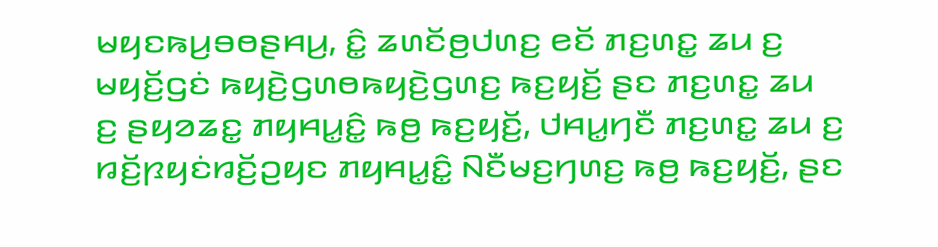ꤗꤟꤢꤒꤣ꤬ꤋꤥꤔꤌꤣ꤬, ꤢꤨ꤭ ꤘꤛꤢꤩꤥ꤬ꤓꤛꤢ꤬ ꤕꤢꤩ ꤊꤢ꤬ꤛꤢ꤭ ꤘꤣ ꤢ꤬ ꤗꤟꤢꤩ꤬ꤞꤢꤦ ꤒꤟꤢꤧ꤬ꤞꤛꤥꤒꤟꤢꤧ꤬ꤞꤛꤢ꤬ ꤒꤢ꤬ꤟꤢꤩ꤬ ꤔꤢ ꤊꤢ꤬ꤛꤢ꤭ ꤘꤣ ꤢ꤬ ꤔꤟꤤꤘꤢ꤭ ꤊꤟꤌꤣ꤭ꤢꤨ꤭ ꤒꤥ꤬ ꤒꤢ꤬ꤟꤢꤩ꤬, ꤓꤌꤣ꤭ꤚꤢꤪ ꤊꤢ꤬ꤛꤢ꤭ ꤘꤣ ꤢ꤬ ꤙꤢꤩ꤬ꤐꤟꤢꤦꤙꤢꤩ꤬ꤑꤟꤢ ꤊꤟꤌꤣ꤭ꤢꤨ꤭ ꤡꤢꤪꤗꤢ꤬ꤚꤛꤢ꤬ ꤒꤥ꤬ ꤒꤢ꤬ꤟꤢꤩ꤬, ꤔꤢ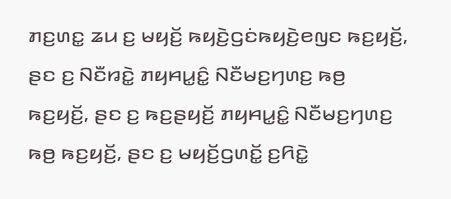ꤊꤢ꤬ꤛꤢ꤭ ꤘꤣ ꤢ꤬ ꤗꤟꤢꤩ꤬ ꤒꤟꤢꤧ꤬ꤞꤢꤦꤒꤟꤢꤧ꤬ꤕꤜꤢ ꤒꤢ꤬ꤟꤢꤩ꤬, ꤔꤢ ꤢ꤬ ꤡꤢꤪꤙꤢꤧ꤭ ꤊꤟꤌꤣ꤭ꤢꤨ꤭ ꤡꤢꤪꤗꤢ꤬ꤚꤛꤢ꤬ ꤒꤥ꤬ ꤒꤢ꤬ꤟꤢꤩ꤬, ꤔꤢ ꤢ꤬ ꤒꤢ꤬ꤔꤟꤢꤩ꤬ ꤊꤟꤌꤣ꤭ꤢꤨ꤭ ꤡꤢꤪꤗꤢ꤬ꤚꤛꤢ꤬ ꤒꤥ꤬ ꤒꤢ꤬ꤟꤢꤩ꤬, ꤔꤢ ꤢ꤬ ꤗꤟꤢꤩ꤬ꤞꤛꤢꤩ꤭ ꤢ꤬ꤖꤢꤧ꤭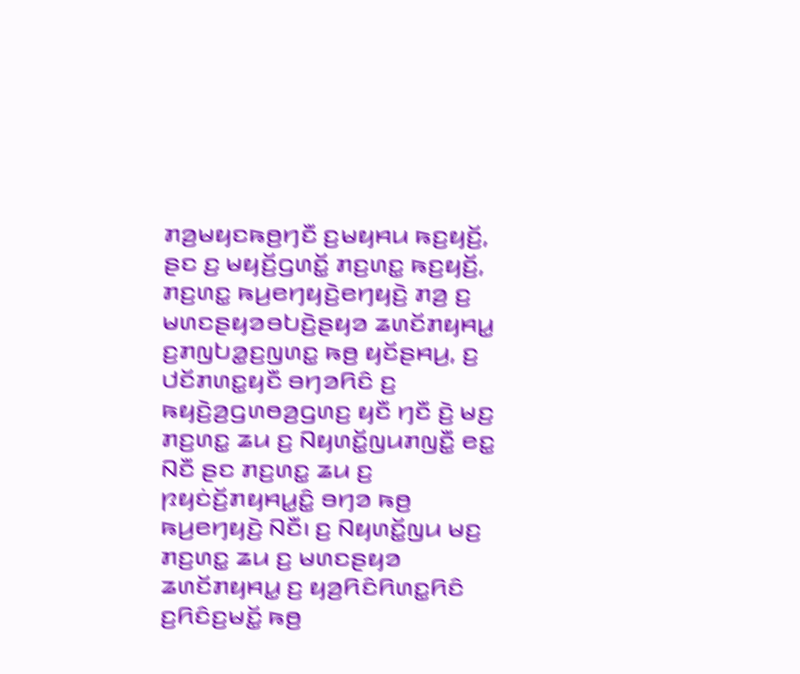ꤊꤤ꤬ꤗꤟꤢꤒꤥ꤬ꤚꤢꤪ ꤢ꤬ꤗꤟꤌꤣ ꤒꤢ꤬ꤟꤢꤩ꤬, ꤔꤢ ꤢ꤬ ꤗꤟꤢꤩ꤬ꤞꤛꤢꤩ꤭ ꤊꤢ꤬ꤛꤢ꤭ ꤒꤢ꤬ꤟꤢꤩ꤬,
ꤊꤢ꤬ꤛꤢ꤭ ꤒꤣ꤬ꤕꤚꤟꤢꤧ꤬ꤕꤚꤟꤢꤧ꤬ ꤊꤤ꤬ ꤢ꤬ ꤗꤛꤢꤔꤟꤤꤋꤝꤢꤧ꤬ꤔꤟꤤ ꤘꤛꤢꤩꤊꤟꤌꤣ꤭ ꤢ꤬ꤊꤜꤝꤤ꤭ꤢ꤬ꤜꤛꤢ꤭ ꤒꤥ꤬ ꤟꤢꤩꤔꤌꤣ꤬, ꤢ꤬ ꤓꤢꤩꤊꤛꤢ꤭ꤟꤢꤪ ꤋꤚꤤꤖꤢꤨ ꤢ꤬ ꤒꤟꤢꤧ꤬ꤤ꤬ꤞꤛꤥꤤ꤬ꤞꤛꤢ꤬ ꤟꤢꤪ ꤚꤢꤪ ꤢꤧ꤬ ꤗꤢ꤬ ꤊꤢ꤬ꤛꤢ꤭ ꤘꤣ ꤢ꤬ ꤡꤟꤛꤢꤩ꤭ꤜꤣꤊꤜꤢꤪ꤭ ꤕꤢ꤭ ꤡꤢꤪ ꤔꤢ ꤊꤢ꤬ꤛꤢ꤭ ꤘꤣ ꤢ꤬ ꤐꤟꤢꤦꤢꤩ꤬ꤊꤟꤌꤣ꤭ꤢꤨ꤭ ꤋꤚꤤ ꤒꤥ꤬ ꤒꤣ꤬ꤕꤚꤟꤢꤧ꤬ ꤡꤢꤪ꤯ ꤢ꤬ ꤡꤟꤛꤢꤩ꤭ꤜꤣ ꤗꤢ꤬ ꤊꤢ꤬ꤛꤢ꤭ ꤘꤣ ꤢ꤬ ꤗꤛꤢꤔꤟꤤ ꤘꤛꤢꤩꤊꤟꤌꤣ꤭ ꤢ꤬ ꤟꤤ꤬ꤖꤢꤨꤖꤛꤢ꤭ꤖꤢꤨ ꤢ꤬ꤖꤢꤨꤢ꤬ꤗꤢꤩ꤭ ꤒꤥ꤬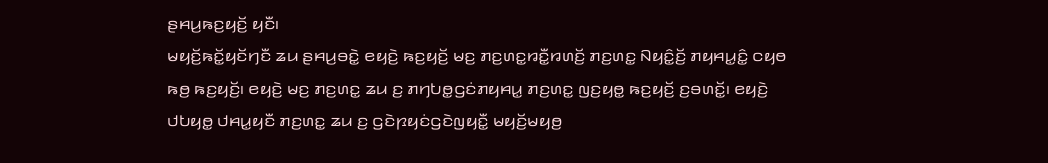ꤔꤌꤣ꤬ꤒꤢ꤬ꤟꤢꤩ꤬ ꤟꤢꤪ꤯
ꤗꤟꤢꤩ꤬ꤒꤢꤩ꤭ꤟꤢꤩꤚꤢꤪ ꤘꤣ ꤔꤌꤣ꤬ꤋꤢꤧ꤭ ꤕꤟꤢꤧ꤬ ꤒꤢ꤬ꤟꤢꤩ꤬ ꤗꤢ꤬ ꤊꤢ꤬ꤛꤢ꤭ꤙꤢꤪ꤭ꤙꤛꤢꤩ꤬ ꤊꤢ꤬ꤛꤢ꤭ ꤡꤟꤢꤨ꤭ꤢꤩ꤬ ꤊꤟꤌꤣ꤭ꤢꤨ꤭ ꤍꤟꤥ ꤒꤥ꤬ ꤒꤢ꤬ꤟꤢꤩ꤬꤯ ꤕꤟꤢꤧ꤬ ꤗꤢ꤬ ꤊꤢ꤬ꤛꤢ꤭ ꤘꤣ ꤢ꤬ ꤊꤚꤝꤥ꤭ꤞꤢꤦꤊꤟꤌꤣ꤭ ꤊꤢ꤬ꤛꤢ꤭ ꤜꤢ꤬ꤟꤥ꤭ ꤒꤢ꤬ꤟꤢꤩ꤬ ꤢ꤬ꤋꤛꤢꤩ꤭꤯ ꤕꤟꤢꤧ꤬ ꤓꤝꤟꤥ꤭ ꤓꤌꤣ꤭ꤟꤢꤪ ꤊꤢ꤬ꤛꤢ꤭ ꤘꤣ ꤢ꤬ ꤞꤢꤧꤐꤟꤢꤦꤞꤢꤧꤜꤟꤢꤪ꤭ ꤗꤟꤢꤩ꤬ꤗꤟꤥ꤬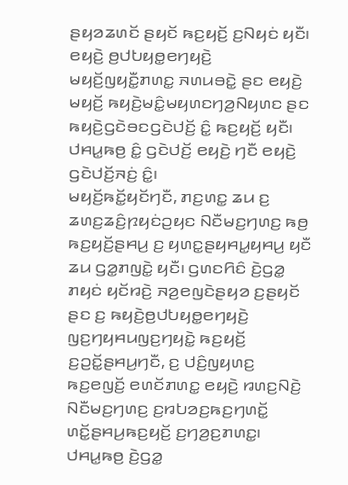ꤔꤟꤤꤘꤛꤢꤩ ꤔꤟꤢꤩ ꤒꤢ꤬ꤟꤢꤩ꤬ ꤢ꤬ꤡꤟꤢꤦ ꤟꤢꤪ꤯ ꤕꤟꤢꤧ꤬ ꤥ꤬ꤓꤝꤟꤥ꤭ꤕꤚꤟꤢꤧ꤬ ꤗꤟꤢꤩ꤬ꤜꤟꤢꤪ꤭ꤊꤛꤢ꤭ ꤏꤛꤣꤋꤢꤧ꤭ ꤔꤢ ꤕꤟꤢꤧ꤬ ꤗꤟꤢꤩ꤬ ꤒꤟꤢꤧ꤬ꤗꤢꤨ꤭ꤗꤟꤛꤢꤚꤤ꤬ꤡꤟꤛꤢ ꤔꤢ ꤒꤟꤢꤧ꤬ꤞꤢꤧꤋꤢꤞꤢꤧꤓꤢꤩ꤬ ꤢꤨ꤭ ꤒꤢ꤬ꤟꤢꤩ꤬ ꤟꤢꤪ꤯ ꤓꤌꤣ꤭ꤒꤥ꤬ ꤢꤨ꤭ ꤞꤢꤧꤓꤢꤩ꤬ ꤕꤟꤢꤧ꤬ ꤚꤢꤪ ꤕꤟꤢꤧ꤬ ꤞꤢꤧꤓꤢꤩ꤬ꤏꤢꤦ꤬ ꤢꤨ꤭꤯
ꤗꤟꤢꤩ꤬ꤒꤢꤩ꤭ꤟꤢꤩꤚꤢꤪ, ꤊꤢ꤬ꤛꤢ꤭ ꤘꤣ ꤢ꤬ ꤘꤛꤢ꤬ꤘꤢꤨ꤬ꤐꤟꤢꤦꤑꤟꤢ ꤡꤢꤪꤗꤢ꤬ꤚꤛꤢ꤬ ꤒꤥ꤬ ꤒꤢ꤬ꤟꤢꤩ꤬ꤔꤌꤣ꤬ ꤢ꤬ ꤟꤛꤢ꤭ꤔꤟꤌꤣ꤭ꤟꤌꤣ꤬ ꤟꤢꤪ ꤘꤣ ꤞꤤ꤭ꤊꤜꤢꤧ꤭ ꤟꤢꤪ꤯ ꤞꤛꤢꤖꤢꤨ ꤢꤧ꤬ꤞꤤ꤭ ꤊꤟꤢꤦ ꤟꤢꤩꤙꤢꤧ꤬ ꤏꤤ꤬ꤕꤜꤢꤧꤔꤟꤤ ꤢ꤬ꤔꤟꤢꤩ ꤔꤢ ꤢ꤬ ꤒꤟꤢꤧ꤬ꤥ꤬ꤓꤝꤟꤥ꤭ꤕꤚꤟꤢꤧ꤬ ꤜꤢ꤬ꤚꤟꤌꤣꤜꤢ꤬ꤚꤟꤢꤧ꤭ ꤒꤢ꤬ꤟꤢꤩ꤬ ꤢ꤬ꤑꤢꤩ꤭ꤔꤌꤣ꤬ꤚꤢꤪ, ꤢ꤬ ꤓꤢꤨ꤬ꤜꤟꤛꤢ꤬ ꤒꤢ꤬ꤕꤜꤢꤩ꤬ ꤕꤛꤢꤩꤊꤛꤢ꤭ ꤕꤟꤢꤧ꤬ ꤙꤛꤢ꤬ꤡꤢꤧ꤬ ꤡꤢꤪꤗꤢ꤬ꤚꤛꤢ꤬ ꤢ꤬ꤙꤝꤤꤢ꤬ꤒꤢ꤬ꤚꤛꤢꤩ꤭ ꤛꤢꤩ꤭ꤔꤌꤣ꤬ꤒꤢ꤬ꤟꤢꤩ꤬ ꤢ꤬ꤚꤤ꤬ꤢ꤬ꤊꤛꤢ꤭꤯ ꤓꤌꤣ꤭ꤒꤥ꤬ ꤢꤧ꤬ꤞꤤ꤭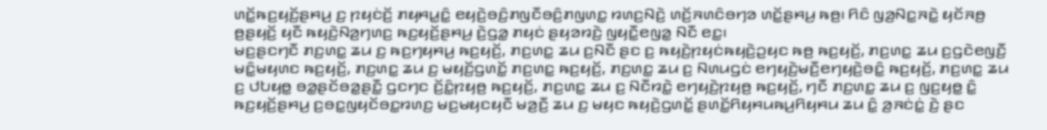ꤛꤢꤩ꤭ꤒꤢ꤬ꤟꤢꤩ꤬ꤔꤌꤣ꤬ ꤢ꤬ ꤐꤟꤢꤦꤢꤩ꤬ ꤊꤟꤌꤣ꤭ꤢꤨ꤭ ꤕꤟꤢꤧ꤬ꤋꤢꤨ꤬ꤊꤜꤢꤪꤋꤢꤨ꤬ꤊꤜꤛꤢ꤭ ꤙꤛꤢ꤬ꤡꤢꤧ꤬ ꤛꤢꤩ꤬ꤏꤛꤢꤨꤋꤚꤤ ꤛꤢꤩ꤭ꤔꤌꤣ꤬ ꤒꤥ꤬꤯ ꤖꤢꤨ ꤜꤤ꤬ꤡꤢ꤭ꤏꤢꤧ꤭ ꤟꤢꤩꤏꤥ꤬ ꤥ꤬ꤔꤟꤢꤩ꤬ ꤟꤢꤪ ꤒꤟꤢꤧ꤬ꤡꤤ꤬ꤚꤛꤢ꤬ ꤒꤢ꤬ꤟꤢꤩ꤬ꤔꤌꤣ꤬ ꤢꤧ꤬ꤞꤤ꤭ ꤊꤟꤢꤦ ꤔꤟꤤꤙꤢꤧ꤬ ꤜꤟꤢꤪ꤭ꤕꤜꤤ꤭ ꤡꤢꤪ ꤕꤢ꤭꤯
ꤗꤢ꤬ꤔꤢꤚꤢꤪ ꤊꤢ꤬ꤛꤢ꤭ ꤘꤣ ꤢ꤬ ꤒꤢ꤬ꤚꤟꤌꤣ꤬ ꤒꤢ꤬ꤟꤢꤩ꤬, ꤊꤢ꤬ꤛꤢ꤭ ꤘꤣ ꤢ꤬ꤡꤢꤪ ꤔꤢ ꤢ꤬ ꤒꤟꤢꤧ꤬ꤐꤟꤢꤦꤒꤟꤢꤧ꤬ꤑꤟꤢ ꤒꤥ꤬ ꤒꤢ꤬ꤟꤢꤩ꤬, ꤊꤢ꤬ꤛꤢ꤭ ꤘꤣ ꤢ꤬ꤞꤢꤧꤕꤜꤢꤪ꤬ ꤗꤢꤨ꤭ꤗꤟꤛꤢ ꤒꤢ꤬ꤟꤢꤩ꤬, ꤊꤢ꤬ꤛꤢ꤭ ꤘꤣ ꤢ꤬ ꤗꤟꤢꤩ꤬ꤞꤛꤢꤩ꤭ ꤊꤢ꤬ꤛꤢ꤭ ꤒꤢ꤬ꤟꤢꤩ꤬, ꤊꤢ꤬ꤛꤢ꤭ ꤘꤣ ꤢ꤬ ꤡꤛꤣꤞꤢꤦ ꤕꤚꤟꤢꤧ꤬ꤗꤢꤪ꤬ꤕꤚꤟꤢꤧ꤬ꤋꤢꤨ꤭ ꤒꤢ꤬ꤟꤢꤩ꤬, ꤊꤢ꤬ꤛꤢ꤭ ꤘꤣ ꤢ꤬ ꤓꤝꤟꤥ꤭ ꤋꤤ꤭ꤔꤢꤩꤋꤤ꤭ꤔꤢꤪ꤭ ꤞꤢꤚꤢ ꤢꤩ꤬ꤢꤨ꤭ꤐꤟꤥ꤬ ꤒꤢ꤬ꤟꤢꤩ꤬, ꤊꤢ꤬ꤛꤢ꤭ ꤘꤣ ꤢ꤬ ꤡꤢꤪꤙꤢꤧ꤭ ꤕꤚꤟꤢꤧ꤬ꤐꤟꤥ꤬ ꤒꤢ꤬ꤟꤢꤩ꤬, ꤚꤢꤪ ꤊꤢ꤬ꤛꤢ꤭ ꤘꤣ ꤢ꤬ ꤜꤢ꤬ꤟꤥ꤭ ꤢꤨ꤭ ꤒꤢ꤬ꤟꤢꤩ꤬ꤔꤌꤣ꤬ ꤢ꤬ꤋꤢ꤭ꤜꤟꤢꤩꤋꤢ꤭ꤙꤛꤢ꤬ ꤗꤢ꤬ꤗꤟꤢꤟꤢꤪ ꤗꤤ꤬ꤢꤪ꤬ ꤘꤣ ꤢ꤬ ꤗꤟꤢ ꤒꤟꤢꤧ꤬ꤞꤛꤢꤩ꤭ ꤔꤛꤢꤩ꤭ꤖꤟꤌꤣꤒꤣ꤬ꤖꤟꤌꤣ ꤘꤣ ꤢꤨ꤭ ꤤ꤬ꤏꤢꤦꤢꤦ꤭ ꤢꤧ꤬ ꤔꤢ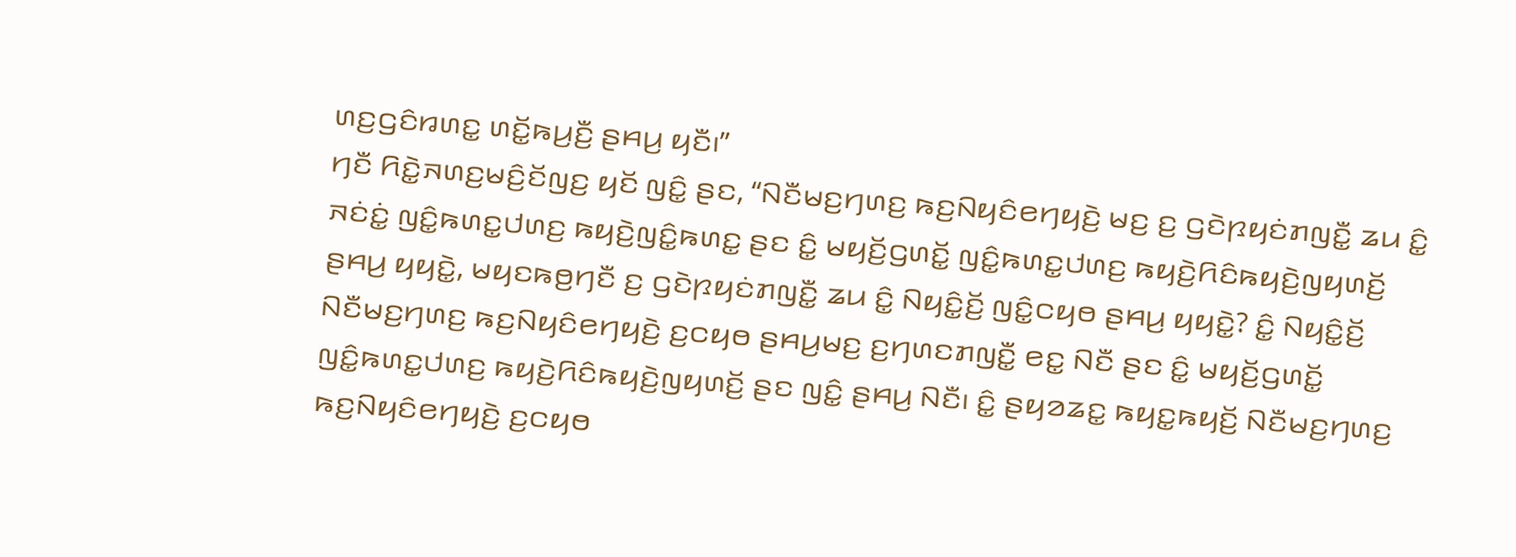ꤛꤢ꤬ꤞꤢꤨꤙꤛꤢ꤭ ꤛꤢꤩ꤭ꤒꤣ꤬ꤢꤪ꤬ ꤔꤌꤣ꤬ ꤟꤢꤪ꤯”
ꤚꤢꤪ ꤖꤢꤧ꤭ꤏꤛꤢ꤬ꤗꤢꤨ꤬ꤢꤩꤜꤢ꤬ ꤟꤢꤩ ꤜꤢꤨ꤭ ꤔꤢ, “ꤡꤢꤪꤗꤢ꤬ꤚꤛꤢ꤬ ꤒꤢ꤬ꤡꤟꤢꤨꤕꤚꤟꤢꤧ꤬ ꤗꤢ꤬ ꤢ꤬ ꤞꤢꤧꤐꤟꤢꤦꤊꤜꤢꤪ꤭ ꤘꤣ ꤢꤨ꤭ ꤏꤢꤦꤢꤦ꤭ ꤜꤢꤨ꤭ꤒꤛꤢ꤭ꤓꤛꤢ꤬ ꤒꤟꤢꤧ꤬ꤜꤢꤨ꤭ꤒꤛꤢ꤭ ꤔꤢ ꤢꤨ꤭ ꤗꤟꤢꤩ꤬ꤞꤛꤢꤩ꤭ ꤜꤢꤨ꤭ꤒꤛꤢ꤭ꤓꤛꤢ꤬ ꤒꤟꤢꤧ꤬ꤖꤢꤨꤒꤟꤢꤧ꤬ꤜꤟꤛꤢꤩ꤬ ꤔꤌꤣ꤬ ꤟꤟꤢꤧ꤭, ꤗꤟꤢꤒꤥ꤬ꤚꤢꤪ ꤢ꤬ ꤞꤢꤧꤐꤟꤢꤦꤊꤜꤢꤪ꤭ ꤘꤣ ꤢꤨ꤭ ꤡꤟꤢꤨ꤭ꤢꤩ꤬ ꤜꤢꤨ꤭ꤍꤟꤥ ꤔꤌꤣ꤬ ꤟꤟꤢꤧ꤭? ꤢꤨ꤭ ꤡꤟꤢꤨ꤭ꤢꤩ꤬ ꤡꤢꤪꤗꤢ꤬ꤚꤛꤢ꤬ ꤒꤢ꤬ꤡꤟꤢꤨꤕꤚꤟꤢꤧ꤬ ꤢ꤬ꤍꤟꤥ ꤔꤌꤣ꤬ꤗꤢ꤬ ꤢ꤬ꤚꤛꤢꤊꤜꤢꤪ꤭ ꤕꤢ꤭ ꤡꤢꤪ ꤔꤢ ꤢꤨ꤭ ꤗꤟꤢꤩ꤬ꤞꤛꤢꤩ꤭ ꤜꤢꤨ꤭ꤒꤛꤢ꤭ꤓꤛꤢ꤬ ꤒꤟꤢꤧ꤬ꤖꤢꤨꤒꤟꤢꤧ꤬ꤜꤟꤛꤢꤩ꤬ ꤔꤢ ꤜꤢꤨ꤭ ꤔꤌꤣ꤬ ꤡꤢꤪ꤯ ꤢꤨ꤭ ꤔꤟꤤꤘꤢ꤭ ꤒꤟꤢ꤭ꤒꤟꤢꤩ꤬ ꤡꤢꤪꤗꤢ꤬ꤚꤛꤢ꤬ ꤒꤢ꤬ꤡꤟꤢꤨꤕꤚꤟꤢꤧ꤬ ꤢ꤬ꤍꤟꤥ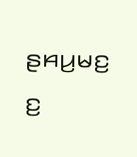ꤔꤌꤣ꤬ꤗꤢ꤬ ꤢ꤬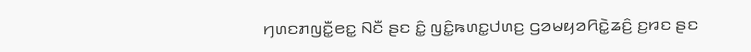ꤚꤛꤢꤊꤜꤢꤪ꤭ꤕꤢ꤭ ꤡꤢꤪ ꤔꤢ ꤢꤨ꤭ ꤜꤢꤨ꤭ꤒꤛꤢ꤭ꤓꤛꤢ꤬ ꤞꤤꤗꤟꤤꤖꤢꤧ꤭ꤘꤢꤨ꤬ ꤢ꤬ꤙꤢ ꤔꤢ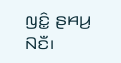ꤜꤢꤨ꤭ ꤔꤌꤣ꤬ ꤡꤢꤪ꤯